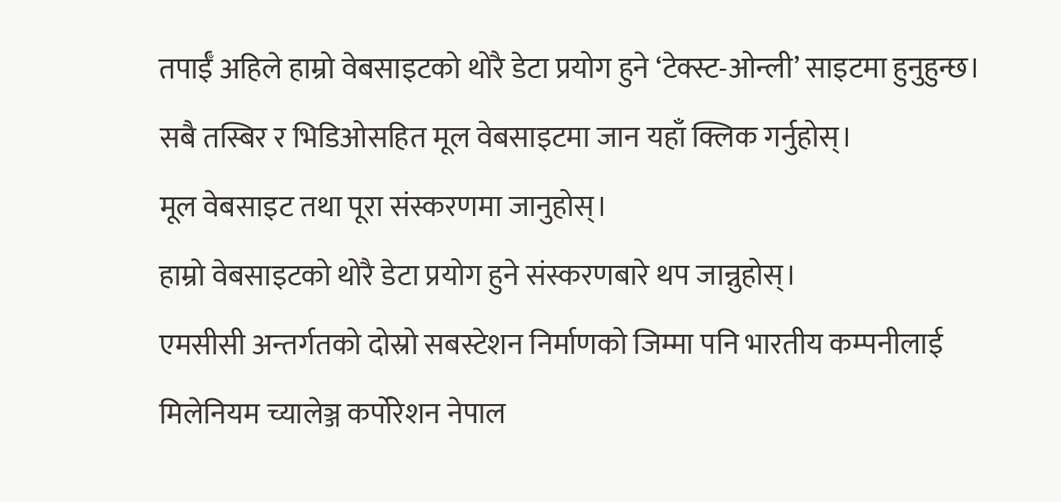तपाईँ अहिले हाम्रो वेबसाइटको थोरै डेटा प्रयोग हुने ‘टेक्स्ट-ओन्ली’ साइटमा हुनुहुन्छ। सबै तस्बिर र भिडिओसहित मूल वेबसाइटमा जान यहाँ क्लिक गर्नुहोस्।
मूल वेबसाइट तथा पूरा संस्करणमा जानुहोस्।
हाम्रो वेबसाइटको थोरै डेटा प्रयोग हुने संस्करणबारे थप जान्नुहोस्।
एमसीसी अन्तर्गतको दोस्रो सबस्टेशन निर्माणको जिम्मा पनि भारतीय कम्पनीलाई
मिलेनियम च्यालेञ्ज कर्पोरेशन नेपाल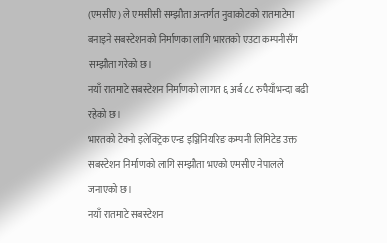(एमसीए) ले एमसीसी सम्झौता अन्तर्गत नुवाकोटको रातमाटेमा बनाइने सबस्टेशनको निर्माणका लागि भारतको एउटा कम्पनीसँग सम्झौता गरेको छ।
नयाँ रातमाटे सबस्टेशन निर्माणको लागत ६ अर्ब ८८ रुपैयाँभन्दा बढी रहेको छ।
भारतको टेक्नो इलेक्ट्रिक एन्ड इञ्जिनियरिङ कम्पनी लिमिटेड उक्त सबस्टेशन निर्माणको लागि सम्झौता भएको एमसीए नेपालले जनाएको छ।
नयाँ रातमाटे सबस्टेशन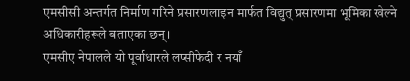एमसीसी अन्तर्गत निर्माण गरिने प्रसारणलाइन मार्फत विद्युत् प्रसारणमा भूमिका खेल्ने अधिकारीहरूले बताएका छन्।
एमसीए नेपालले यो पूर्वाधारले लप्सीफेदी र नयाँ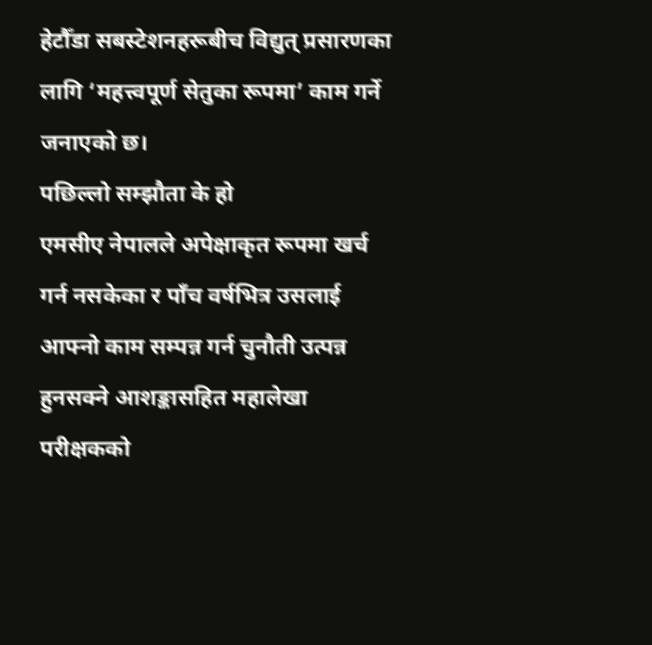हेटौँडा सबस्टेशनहरूबीच विद्युत् प्रसारणका लागि ‘महत्त्वपूर्ण सेतुका रूपमा’ काम गर्ने जनाएको छ।
पछिल्लो सम्झौता के हो
एमसीए नेपालले अपेक्षाकृत रूपमा खर्च गर्न नसकेका र पाँच वर्षभित्र उसलाई आफ्नो काम सम्पन्न गर्न चुनौती उत्पन्न हुनसक्ने आशङ्कासहित महालेखा परीक्षकको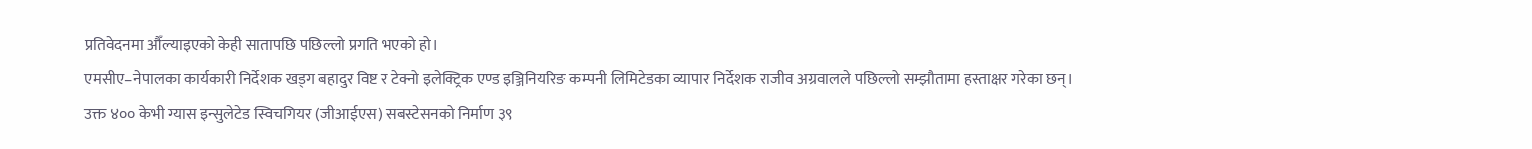प्रतिवेदनमा औँल्याइएको केही सातापछि पछिल्लो प्रगति भएको हो।
एमसीए–नेपालका कार्यकारी निर्देशक खड्ग बहादुर विष्ट र टेक्नो इलेक्ट्रिक एण्ड इञ्जिनियरिङ कम्पनी लिमिटेडका व्यापार निर्देशक राजीव अग्रवालले पछिल्लो सम्झौतामा हस्ताक्षर गरेका छन्।
उक्त ४०० केभी ग्यास इन्सुलेटेड स्विचगियर (जीआईएस) सबस्टेसनको निर्माण ३९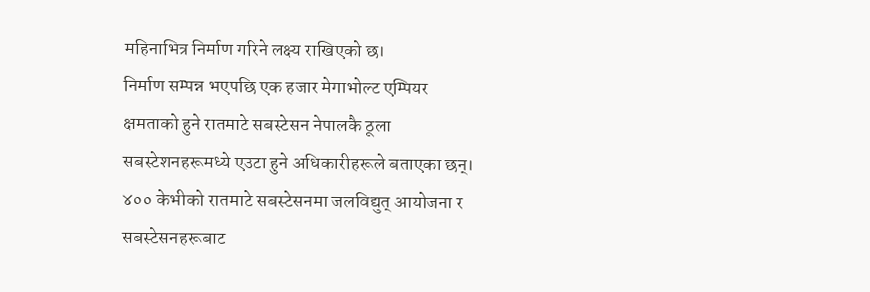महिनाभित्र निर्माण गरिने लक्ष्य राखिएको छ।
निर्माण सम्पन्न भएपछि एक हजार मेगाभोल्ट एम्पियर क्षमताको हुने रातमाटे सबस्टेसन नेपालकै ठूला सबस्टेशनहरूमध्ये एउटा हुने अधिकारीहरूले बताएका छन्।
४०० केभीको रातमाटे सबस्टेसनमा जलविद्युत् आयोजना र सबस्टेसनहरूबाट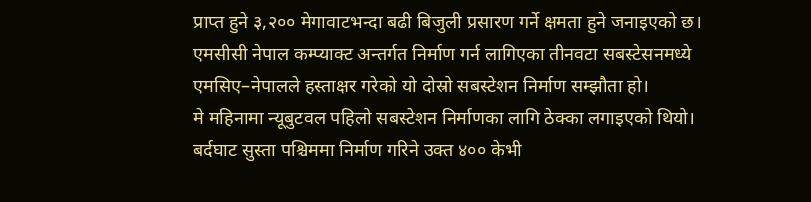प्राप्त हुने ३,२०० मेगावाटभन्दा बढी बिजुली प्रसारण गर्ने क्षमता हुने जनाइएको छ।
एमसीसी नेपाल कम्प्याक्ट अन्तर्गत निर्माण गर्न लागिएका तीनवटा सबस्टेसनमध्ये एमसिए–नेपालले हस्ताक्षर गरेको यो दोस्रो सबस्टेशन निर्माण सम्झौता हो।
मे महिनामा न्यूबुटवल पहिलो सबस्टेशन निर्माणका लागि ठेक्का लगाइएको थियो।
बर्दघाट सुस्ता पश्चिममा निर्माण गरिने उक्त ४०० केभी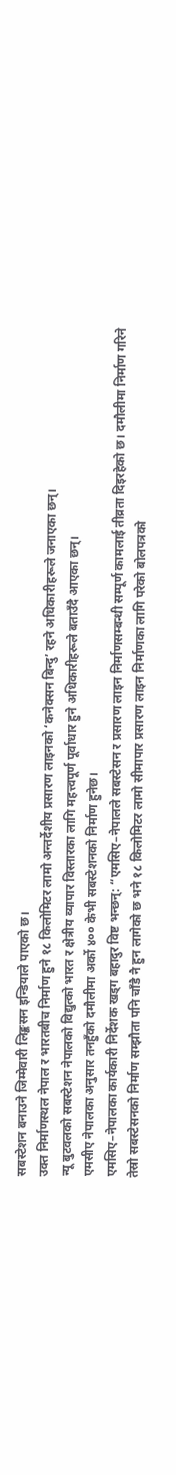सबस्टेशन बनाउने जिम्मेवारी लिङ्कसन इन्डियाले पाएको छ।
उक्त निर्माणस्थल नेपाल र भारतबीच निर्माण हुने १८ किलोमिटर लामो अन्तर्देशीय प्रसारण लाइनको ‘कनेक्सन बिन्दु’ रहने अधिकारीहरूले जनाएका छन्।
न्यू बुटवलको सबस्टेशन नेपालको विद्युत्को भारत र क्षेत्रीय व्यापार विस्तारका लागि महत्त्वपूर्ण पूर्वाधार हुने अधिकारीहरूले बताउँदै आएका छन्।
एमसीए नेपालका अनुसार तनहुँको दमौलीमा अर्को ४०० केभी सबस्टेशनको निर्माण हुनेछ।
एमसिए–नेपालका कार्यकारी निर्देशक खड्ग बहादुर विष्ट भन्छन्: “एमसिए–नेपालले सबस्टेसन र प्रसारण लाइन निर्माणसम्बन्धी सम्पूर्ण कामलाई तीव्रता दिइरहेको छ। दमौलीमा निर्माण गरिने तेस्रो सबस्टेसनको निर्माण सम्झौता पनि चाँडै नै हुन लागेको छ भने १८ किलोमिटर लामो सीमापार प्रसारण लाइन निर्माणका लागि परेको बोलपत्रको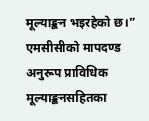मूल्याङ्कन भइरहेको छ।”
एमसीसीको मापदण्ड अनुरूप प्राविधिक मूल्याङ्कनसहितका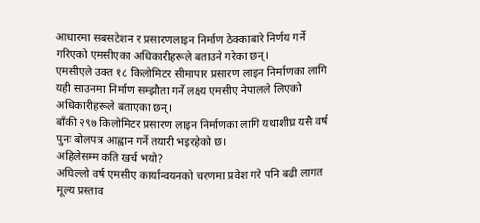आधारमा सबसटेशन र प्रसारणलाइन निर्माण ठेक्काबारे निर्णय गर्ने गरिएको एमसीएका अधिकारीहरूले बताउने गरेका छन्।
एमसीएले उक्त १८ किलोमिटर सीमापार प्रसारण लाइन निर्माणका लागि यही साउनमा निर्माण सम्झौता गर्ने लक्ष्य एमसीए नेपालले लिएको अधिकारीहरूले बताएका छन्।
बाँकी २९७ किलोमिटर प्रसारण लाइन निर्माणका लागि यथाशीघ्र यसै वर्ष पुनः बोलपत्र आह्वान गर्ने तयारी भइरहेको छ।
अहिलेसम्म कति खर्च भयो?
अघिल्लो वर्ष एमसीए कार्यान्वयनको चरणमा प्रवेश गरे पनि बढी लागत मूल्य प्रस्ताव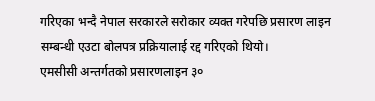गरिएका भन्दै नेपाल सरकारले सरोकार व्यक्त गरेपछि प्रसारण लाइन सम्बन्धी एउटा बोलपत्र प्रक्रियालाई रद्द गरिएको थियो।
एमसीसी अन्तर्गतको प्रसारणलाइन ३०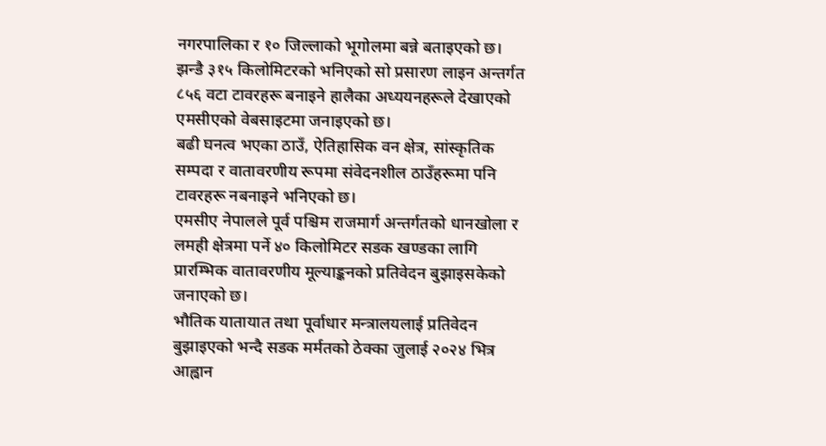नगरपालिका र १० जिल्लाको भूगोलमा बन्ने बताइएको छ।
झन्डै ३१५ किलोमिटरको भनिएको सो प्रसारण लाइन अन्तर्गत ८५६ वटा टावरहरू बनाइने हालैका अध्ययनहरूले देखाएको एमसीएको वेबसाइटमा जनाइएको छ।
बढी घनत्व भएका ठाउँ, ऐतिहासिक वन क्षेत्र, सांस्कृतिक सम्पदा र वातावरणीय रूपमा संवेदनशील ठाउँहरूमा पनि टावरहरू नबनाइने भनिएको छ।
एमसीए नेपालले पूर्व पश्चिम राजमार्ग अन्तर्गतको धानखोला र लमही क्षेत्रमा पर्ने ४० किलोमिटर सडक खण्डका लागि प्रारम्भिक वातावरणीय मूल्याङ्कनको प्रतिवेदन बुझाइसकेको जनाएको छ।
भौतिक यातायात तथा पूर्वाधार मन्त्रालयलाई प्रतिवेदन बुझाइएको भन्दै सडक मर्मतको ठेक्का जुलाई २०२४ भित्र आह्वान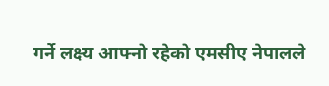गर्ने लक्ष्य आफ्नो रहेको एमसीए नेपालले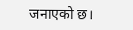जनाएको छ।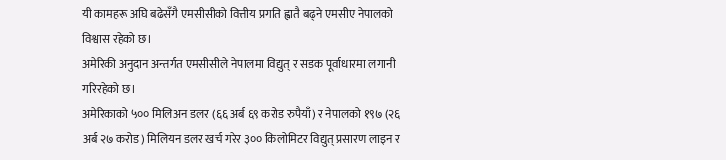यी कामहरू अघि बढेसँगै एमसीसीको वित्तीय प्रगति ह्वातै बढ्ने एमसीए नेपालको विश्वास रहेको छ।
अमेरिकी अनुदान अन्तर्गत एमसीसीले नेपालमा विद्युत् र सडक पूर्वाधारमा लगानी गरिरहेको छ।
अमेरिकाको ५०० मिलिअन डलर (६६ अर्ब ६९ करोड रुपैयाँ) र नेपालको १९७ (२६ अर्ब २७ करोड) मिलियन डलर खर्च गरेर ३०० किलोमिटर विद्युत् प्रसारण लाइन र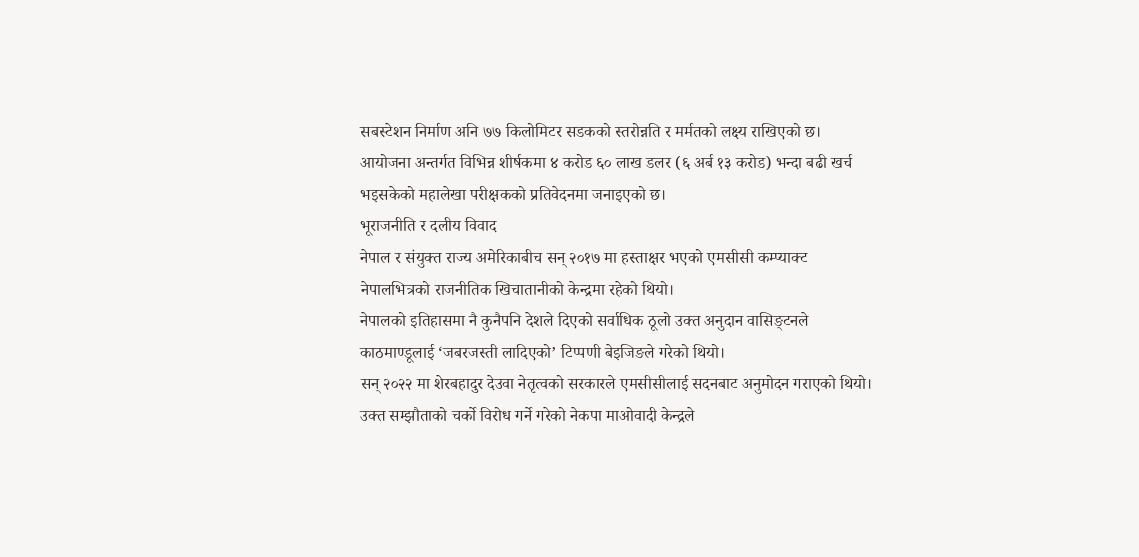सबस्टेशन निर्माण अनि ७७ किलोमिटर सडकको स्तरोन्नति र मर्मतको लक्ष्य राखिएको छ।
आयोजना अन्तर्गत विभिन्न शीर्षकमा ४ करोड ६० लाख डलर (६ अर्ब १३ करोड) भन्दा बढी खर्च भइसकेको महालेखा परीक्षकको प्रतिवेदनमा जनाइएको छ।
भूराजनीति र दलीय विवाद
नेपाल र संयुक्त राज्य अमेरिकाबीच सन् २०१७ मा हस्ताक्षर भएको एमसीसी कम्प्याक्ट नेपालभित्रको राजनीतिक खिचातानीको केन्द्रमा रहेको थियो।
नेपालको इतिहासमा नै कुनैपनि देशले दिएको सर्वाधिक ठूलो उक्त अनुदान वासिङ्टनले काठमाण्डूलाई ‘जबरजस्ती लादिएको’ टिप्पणी बेइजिङले गरेको थियो।
सन् २०२२ मा शेरबहादुर देउवा नेतृत्वको सरकारले एमसीसीलाई सदनबाट अनुमोदन गराएको थियो।
उक्त सम्झौताको चर्को विरोध गर्ने गरेको नेकपा माओवादी केन्द्रले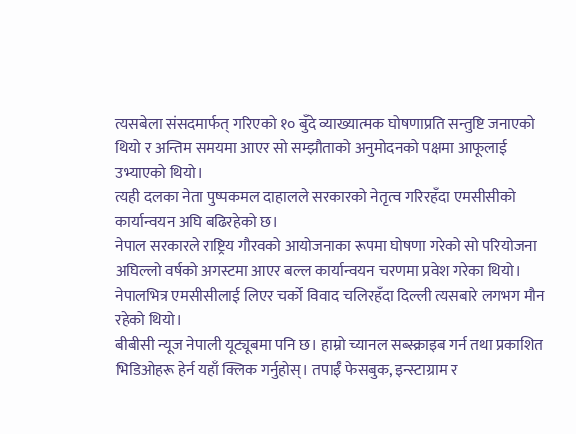त्यसबेला संसदमार्फत् गरिएको १० बुँदे व्याख्यात्मक घोषणाप्रति सन्तुष्टि जनाएको थियो र अन्तिम समयमा आएर सो सम्झौताको अनुमोदनको पक्षमा आफूलाई उभ्याएको थियो।
त्यही दलका नेता पुष्पकमल दाहालले सरकारको नेतृत्व गरिरहँदा एमसीसीको कार्यान्वयन अघि बढिरहेको छ।
नेपाल सरकारले राष्ट्रिय गौरवको आयोजनाका रूपमा घोषणा गरेको सो परियोजना अघिल्लो वर्षको अगस्टमा आएर बल्ल कार्यान्वयन चरणमा प्रवेश गरेका थियो।
नेपालभित्र एमसीसीलाई लिएर चर्को विवाद चलिरहँदा दिल्ली त्यसबारे लगभग मौन रहेको थियो।
बीबीसी न्यूज नेपाली यूट्यूबमा पनि छ। हाम्रो च्यानल सब्स्क्राइब गर्न तथा प्रकाशित भिडिओहरू हेर्न यहाँ क्लिक गर्नुहोस्। तपाईँ फेसबुक, इन्स्टाग्राम र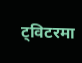ट्विटरमा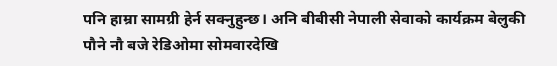पनि हाम्रा सामग्री हेर्न सक्नुहुन्छ। अनि बीबीसी नेपाली सेवाको कार्यक्रम बेलुकी पौने नौ बजे रेडिओमा सोमवारदेखि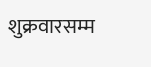शुक्रवारसम्म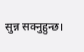सुन्न सक्नुहुन्छ।